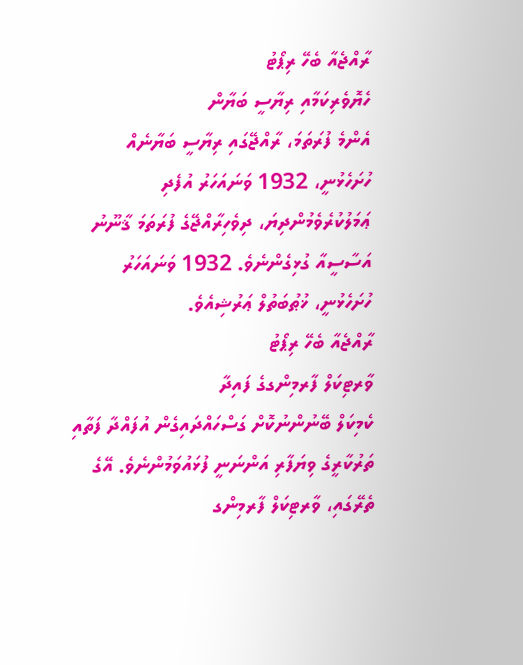ރާއްޖެއާ ބެހޭ ރިޕޯޓު
ހެޔޮވެރިކަމާއި ރިޔާސީ ބަޔާން
އެންމެ ފުރަތަމަ، ރާއްޖޭގައި ރިޔާސީ ބަޔާނެއް ހުށަހެޅުނީ، 1932 ވަނައަހަރު އުފެދި ޢަމަލުކުރެވެމުންދިޔަ، ދިވެހިރާއްޖޭގެ ފުރަތަމަ ޤާނޫނު އަސާސީއާ ގުޅިގެންނެވެ. 1932 ވަނައަހަރު ހުށަހެޅުނީ، ޚުޠުބަތުލް ޢަރުޝިއެވެ.
ރާއްޖެއާ ބެހޭ ރިޕޯޓު
ވާރޓިކަލް ފާރމިންގގެ ފައިދާ
ކެމިކަލް ބޭނުންނުކޮށް ގަސްހައްދައިގެން އުފައްދާ ފަތާއި ތަރުކާރީގެ ވިޔަފާރި އަންނަނީ ފުޅައުވަމުންނެވެ. އޭގެ ތެރޭގައި، ވާރޓިކަލް ފާރމިންގ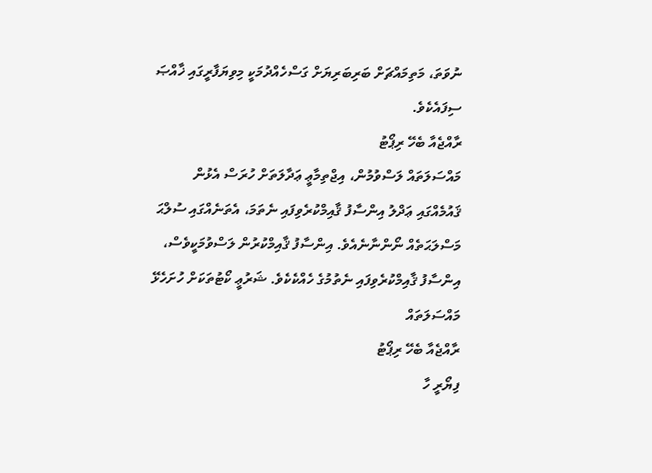ނުވަތަ، މަތިމައްޗަށް ބަރިބަރިޔަށް ގަސްހެއްދުމަކީ މިވިޔަފާރީގައި ޚާއްޞަ ސިފައެކެވެ.
ރާއްޖެއާ ބެހޭ ރިޕޯޓު
މައްސަލަތައް ލަސްވުމުން، އިޖްތިމާޢީ ޢަދާލަތަށް ހުރަސް އެޅުން
ޤައުމެއްގައި ޢަދްލު އިންސާފު ޤާއިމްކުރެވިފައި ނެތަމަ، އެތަނެއްގައި ސުލްޙަ މަސްލަޙަތެއް ނޯންނާނެއެވެ. އިންސާފު ޤާއިމްކުރުން ލަސްވުމަކީވެސް، އިންސާފު ޤާއިމްކުރެވިފައި ނެތުމުގެ ހެއްކެކެވެ. ޝަރުޢީ ކޯޓުތަކަށް ހުށަހެޅޭ މައްސަލަތައް
ރާއްޖެއާ ބެހޭ ރިޕޯޓު
ފިޔޯރީ ހާ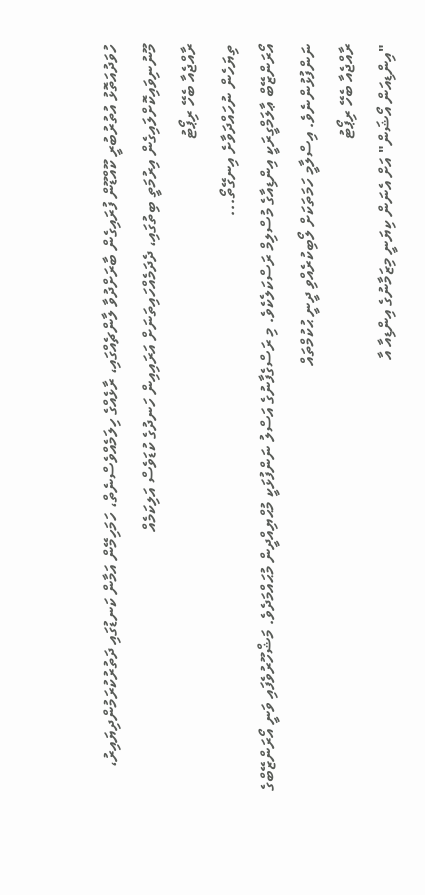ހުވަދުއަތޮޅު އުތުރުބުރީ ކޫއްޑޫން ފުރައިގެން ބާރަށްދުވާ ލާންޗެއްގައި، ރާޅެއްގެ ހިލަމެއްވެސްނެތް، ހަމަހިމޭން އަމާން ކަނޑުގައި ދަތުރުކުރަމުންދިޔައިރު، މޫނުނިވައިކޮށްލައިގެން އިރުމަތީ ބިތުގައި، ދެދަމެއްހައިތަނަށް އަރައިއިން ހަނދުގެ ކުޑަވެސް އަލިކަމެއް
ރާއްޖެއާ ބެހޭ ރިޕޯޓު
ތިޔަހެން ނުހައްދަވާށެ އިނގޭތޯ...
އޯރަންޒޭބް ޢާލަމްގީރަކީ އިންޑިއާގެ މުސްލިމް ރަސްކަލެކެވެ. މި ރަސްގެފާނުގެ އަސްލު ނަންފުޅަކީ މުޙްޔިއްދީން މުޙައްމަދެވެ. މަޝްހޫރުވެފައި ވަނީ އޯރަންޒޭބްގެ ނަންފުޅުންނެވެ. އިސްލާމީ ހަމަތަކަށް ލޯބިކުރެއްވި ދީނީ ޙުކުމްތައް
ރާއްޖެއާ ބެހޭ ރިޕޯޓު
"އިންޑިއަން އޯޝަން" އަށް އެނަން ކިޔަނީ މިޒަމާނުގެ އިންޑިއާ އާ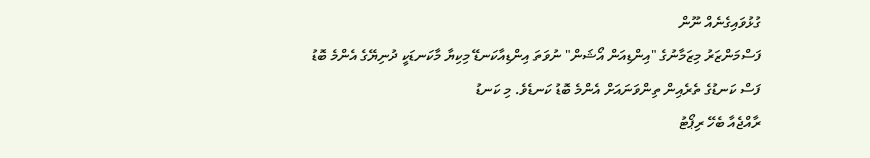ގުޅުވައިގެނެއް ނޫން
ފަސްމަންޒަރު މިޒަމާނުގެ "އިންޑިއަން އޯޝަން" ނުވަތަ އިންޑިއާކަނޑޭ މިކިޔާ މާކަނޑަކީ ދުނިޔޭގެ އެންމެ ބޮޑު ފަސް ކަނޑުގެ ތެރެއިން ތިންވަނައަށް އެންމެ ބޮޑު ކަނޑެވެ. މި ކަނޑު
ރާއްޖެއާ ބެހޭ ރިޕޯޓު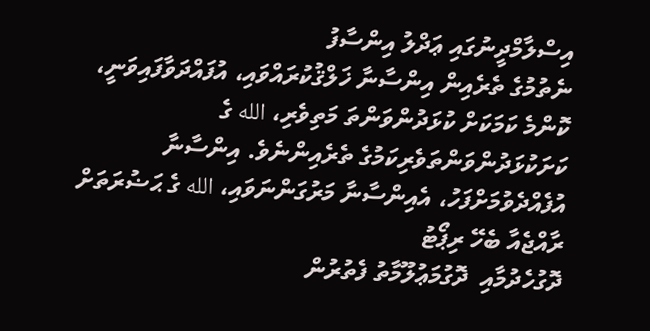އިސްލާމްދީނުގައި ޢަދްލު އިންސާފު
ނެތުމުގެ ތެރެއިން އިންސާނާ ޚަލްޤުކުރައްވައި، އުފައްދަވާފައިވަނީ، ކޮންމެ ކަމަކަށް ކުޅަދުންވަންތަ މަތިވެރި، الله ގެ ކަށަކުޅަދުންވަންތަވެރިކަމުގެ ތެރެއިންނެވެ. އިންސާނާ އުފެއްދެވުމަށްފަހު، އެއިންސާނާ މަރުގަންނަވައި، الله ގެ ޙަޟުރަތަށް
ރާއްޖެއާ ބެހޭ ރިޕޯޓު
ދޮގުހެދުމާއި  ދޮގުމަޢުލޫމާތު ފެތުރުން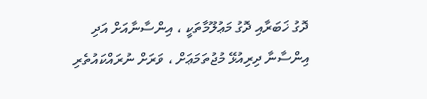ދޮގު ޚަބަރާއި ދޮގު މަޢުލޫމާތަކީ ، އިންސާނާއަށް އަދި އިންސާނާ ދިރިއުޅޭ މުޖުތަމަޢަށް ، ވަރަށް ނުރައްކައުތެރި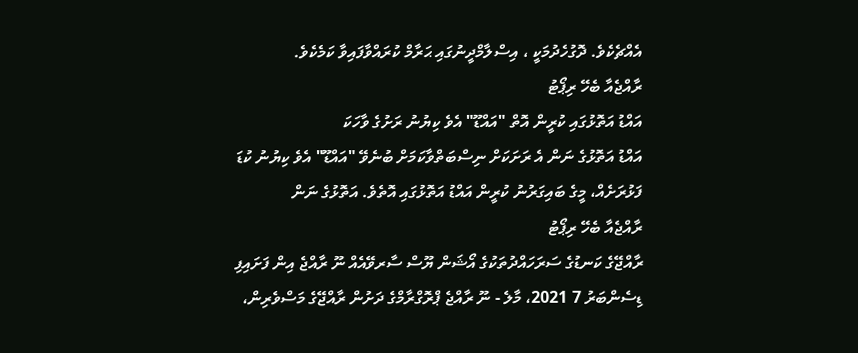އެއްޗެކެވެ. ދޮގުހެދުމަކީ ، އިސްލާމްދީނުގައި ޙަރާމް ކުރައްވާފައިވާ ކަމެކެވެ.
ރާއްޖެއާ ބެހޭ ރިޕޯޓު
އައްޑު އަތޮޅުގައި ކުރީން އޮތް "އައްޑޫ" އެވެ ކިޔުނު ރަށުގެ ވާހަކަ
އައްޑު އަތޮޅުގެ ނަން އެ ރަށަކަށް ނިސްބަތްވާކަމަށް ބުނެވޭ "އައްޑޫ" އެވެ ކިޔުނު ކުޑަ ފަޅުރަށެއް، މީގެ ބައިގަރުނު ކުރީން އައްޑު އަތޮޅުގައި އޮތެވެ. އަތޮޅުގެ ނަން
ރާއްޖެއާ ބެހޭ ރިޕޯޓު
ރާއްޖޭގެ ކަނޑުގެ ސަރަހައްދުތަކުގެ އޯޝަން ޔޫސް ސާރވޭއެއް ނޫ ރާއްޖެ އިން ފަށައިފި
ޑިސެންބަރު 7 2021، މާލެ - ނޫ ރާއްޖެ ޕްރޮގްރާމްގެ ދަށުން ރާއްޖޭގެ މަސްވެރިން،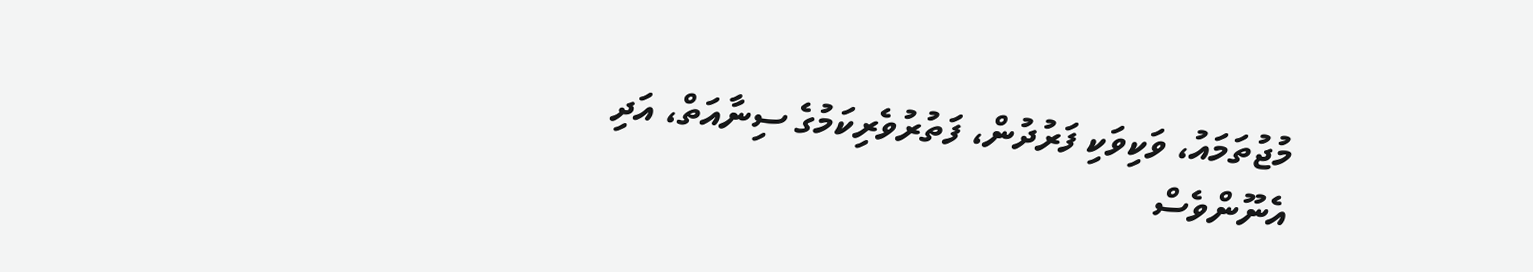މުޖުތަމައު، ވަކިވަކި ފަރުދުން، ފަތުރުވެރިކަމުގެ ސިނާއަތް، އަދި އެނޫންވެސް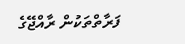ފަރާތްތަކުން ރާއްޖޭގެ